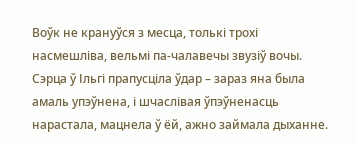Воўк не крануўся з месца, толькі трохі насмешліва, вельмі па-чалавечы звузіў вочы. Сэрца ў Ільгі прапусціла ўдар – зараз яна была амаль упэўнена, і шчаслівая ўпэўненасць нарастала, мацнела ў ёй, ажно займала дыханне.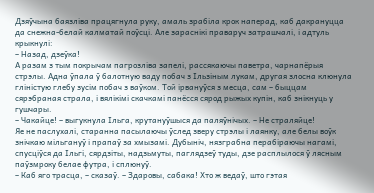Дзяўчына баязліва працягнула руку, амаль зрабіла крок наперад, каб дакрануцца да снежна-белай калматай поўсці. Але зараснікі праваруч затрашчалі, і адтуль крыкнулі:
– Назад, дзеўка!
А разам з тым покрычам пагрозліва запелі, рассякаючы паветра, чарнапёрыя стрэлы. Адна ўпала ў балотную ваду побач з Ільзіным лукам, другая злосна клюнула гліністую глебу зусім побач з ваўком. Той ірвануўся з месца, сам – быццам сярэбраная страла, і вялікімі скачкамі панёсся сярод рыжых купін, каб знікнуць у гушчары.
– Чакайце! – выгукнула Ільга, крутануўшыся да паляўнічых. – Не страляйце!
Яе не паслухалі, старанна пасылаючы ўслед зверу стрэлы і лаянку, але белы воўк знічкаю мільгануў і прапаў за хмызамі. Дубыніч, нязграбна перабіраючы нагамі, спусціўся да Ільгі, сярдзіты, надзьмуты, паглядзеў туды, дзе расплылося ў лясным паўзмроку белае футра, і сплюнуў.
– Каб яго трасца, – сказаў. – Здаровы, сабака! Хто ж ведаў, што гэтая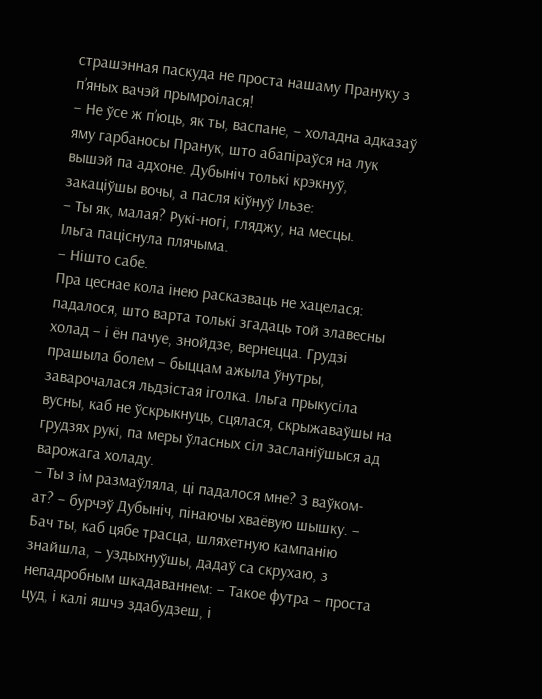страшэнная паскуда не проста нашаму Прануку з п’яных вачэй прымроілася!
– Не ўсе ж п’юць, як ты, васпане, – холадна адказаў яму гарбаносы Пранук, што абапіраўся на лук вышэй па адхоне. Дубыніч толькі крэкнуў, закаціўшы вочы, а пасля кіўнуў Ільзе:
– Ты як, малая? Рукі-ногі, гляджу, на месцы.
Ільга паціснула плячыма.
– Нішто сабе.
Пра цеснае кола інею расказваць не хацелася: падалося, што варта толькі згадаць той злавесны холад – і ён пачуе, знойдзе, вернецца. Грудзі прашыла болем – быццам ажыла ўнутры, заварочалася льдзістая іголка. Ільга прыкусіла вусны, каб не ўскрыкнуць, сцялася, скрыжаваўшы на грудзях рукі, па меры ўласных сіл засланіўшыся ад варожага холаду.
– Ты з ім размаўляла, ці падалося мне? З ваўком-ат? – бурчэў Дубыніч, пінаючы хваёвую шышку. – Бач ты, каб цябе трасца, шляхетную кампанію знайшла, – уздыхнуўшы, дадаў са скрухаю, з непадробным шкадаваннем: – Такое футра – проста цуд, і калі яшчэ здабудзеш, і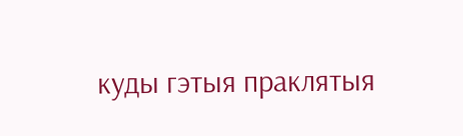куды гэтыя праклятыя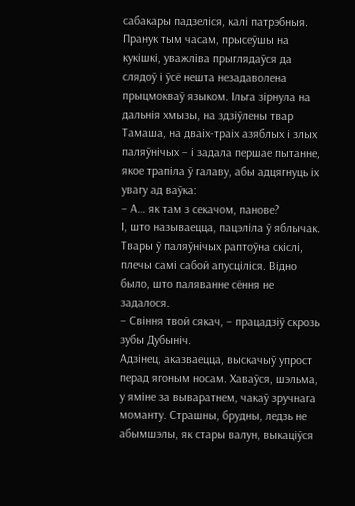сабакары падзеліся, калі патрэбныя.
Пранук тым часам, прысеўшы на кукішкі, уважліва прыглядаўся да слядоў і ўсё нешта незадаволена прыцмокваў языком. Ільга зірнула на дальнія хмызы, на здзіўлены твар Тамаша, на дваіх-траіх азяблых і злых паляўнічых – і задала першае пытанне, якое трапіла ў галаву, абы адцягнуць іх увагу ад ваўка:
– А… як там з секачом, панове?
І, што называецца, пацэліла ў яблычак.
Твары ў паляўнічых раптоўна скіслі, плечы самі сабой апусціліся. Відно было, што паляванне сёння не задалося.
– Свіння твой сякач, – працадзіў скрозь зубы Дубыніч.
Адзінец, аказваецца, выскачыў упрост перад ягоным носам. Хаваўся, шэльма, у яміне за вываратнем, чакаў зручнага моманту. Страшны, брудны, ледзь не абымшэлы, як стары валун, выкаціўся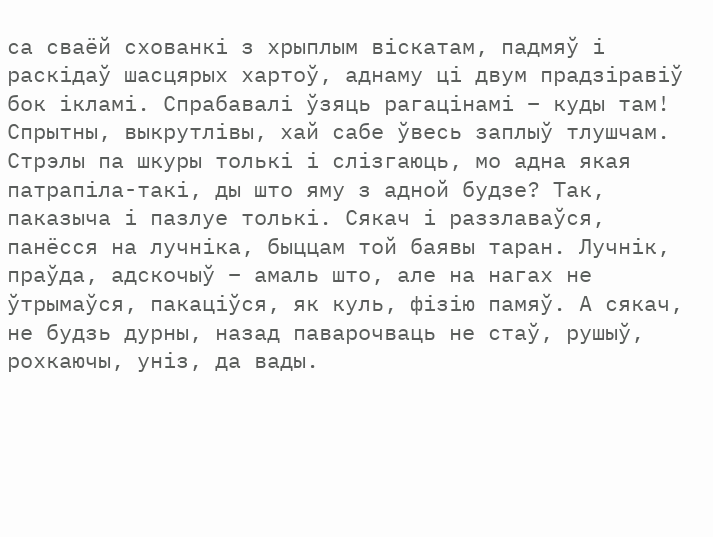са сваёй схованкі з хрыплым віскатам, падмяў і раскідаў шасцярых хартоў, аднаму ці двум прадзіравіў бок ікламі. Спрабавалі ўзяць рагацінамі – куды там! Спрытны, выкрутлівы, хай сабе ўвесь заплыў тлушчам. Стрэлы па шкуры толькі і слізгаюць, мо адна якая патрапіла-такі, ды што яму з адной будзе? Так, паказыча і пазлуе толькі. Сякач і раззлаваўся, панёсся на лучніка, быццам той баявы таран. Лучнік, праўда, адскочыў – амаль што, але на нагах не ўтрымаўся, пакаціўся, як куль, фізію памяў. А сякач, не будзь дурны, назад паварочваць не стаў, рушыў, рохкаючы, уніз, да вады.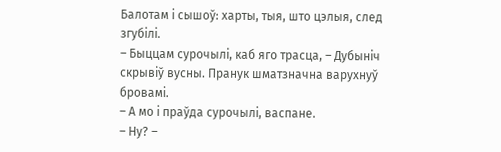Балотам і сышоў: харты, тыя, што цэлыя, след згубілі.
– Быццам сурочылі, каб яго трасца, – Дубыніч скрывіў вусны. Пранук шматзначна варухнуў бровамі.
– А мо і праўда сурочылі, васпане.
– Ну? –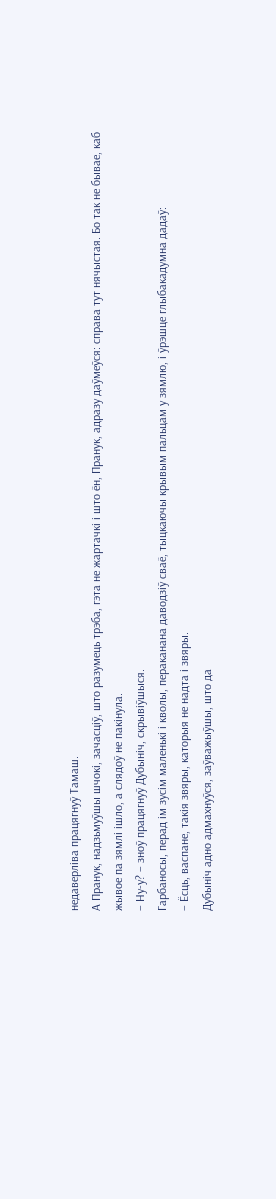недаверліва працягнуў Тамаш.
А Пранук, надзьмуўшы шчокі, зачасціў, што разумець трэба, гэта не жартачкі і што ён, Пранук, адразу даўмеўся: справа тут нячыстая. Бо так не бывае, каб жывое па зямлі ішло, а слядоў не пакінула.
– Ну-у? – зноў працягнуў Дубыніч, скрывіўшыся.
Гарбаносы, перад ім зусім маленькі і кволы, пераканана даводзіў сваё, тыцкаючы крывым пальцам у зямлю, і ўрэшце глыбакадумна дадаў:
– Ёсць, васпане, такія звяры, каторыя не надта і звяры.
Дубыніч адно адмахнуўся, заўважыўшы, што да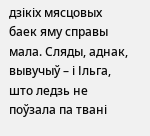дзікіх мясцовых баек яму справы мала. Сляды, аднак, вывучыў – і Ільга, што ледзь не поўзала па твані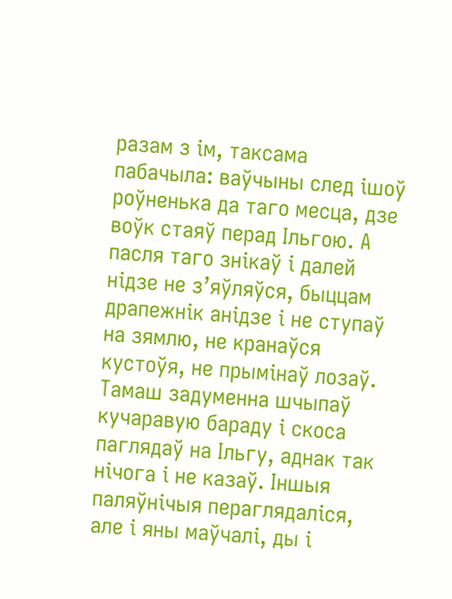разам з ім, таксама пабачыла: ваўчыны след ішоў роўненька да таго месца, дзе воўк стаяў перад Ільгою. А пасля таго знікаў і далей нідзе не з’яўляўся, быццам драпежнік анідзе і не ступаў на зямлю, не кранаўся кустоўя, не прымінаў лозаў. Тамаш задуменна шчыпаў кучаравую бараду і скоса паглядаў на Ільгу, аднак так нічога і не казаў. Іншыя паляўнічыя пераглядаліся, але і яны маўчалі, ды і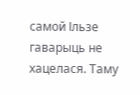самой Ільзе гаварыць не хацелася. Таму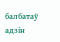балбатаў адзін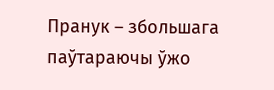Пранук – збольшага паўтараючы ўжо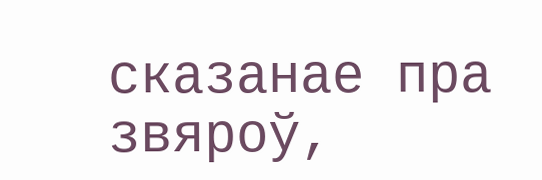сказанае пра звяроў,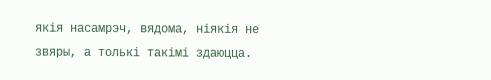якія насамрэч, вядома, ніякія не звяры, а толькі такімі здаюцца.